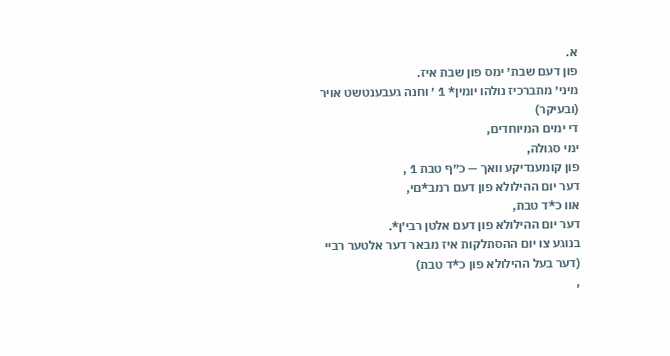א.
פון דעם שבת׳ ימס פון שבת איז.
מיני׳ מתברכיז נולהו יומין* 1 ׳ וחנה געבענטשט אויר
(ובעיקר)
די ימים המיוחדים,
ימי סגולה,
פון קומענדיקע וואך — כ״ף טבת 1 ,
דער יום ההילולא פון דעם רמב*םי,
אוו כ*ד טבת,
דער יום ההילולא פון דעם אלטן רבי׳ן*.
בנוגע צו יום ההסתלקות איז מבאר דער אלטער רביי
(דער בעל ההילולא פון כ*ד טבת)
,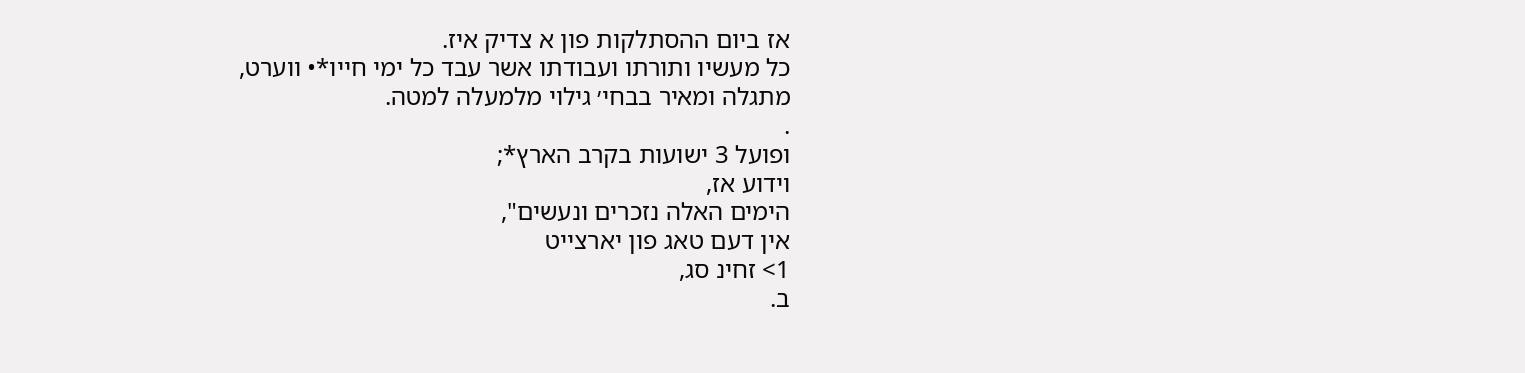אז ביום ההסתלקות פון א צדיק איז.
כל מעשיו ותורתו ועבודתו אשר עבד כל ימי חייו*• ווערט,
מתגלה ומאיר בבחי׳ גילוי מלמעלה למטה.
.
ופועל 3 ישועות בקרב הארץ*;
וידוע אז,
הימים האלה נזכרים ונעשים",
אין דעם טאג פון יארצייט
1> זחינ סג,
ב.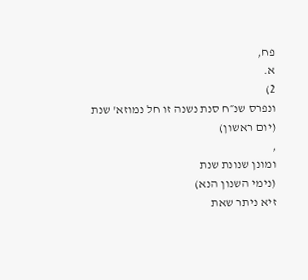פח,
א.
2)
ונפרס שנ״ח סנת נשנה זו חל נמוזא' שנת
(יום ראשון)
,
ומונן שנונת שנת
(נימי השנון הנא)
זיא ניתר שאת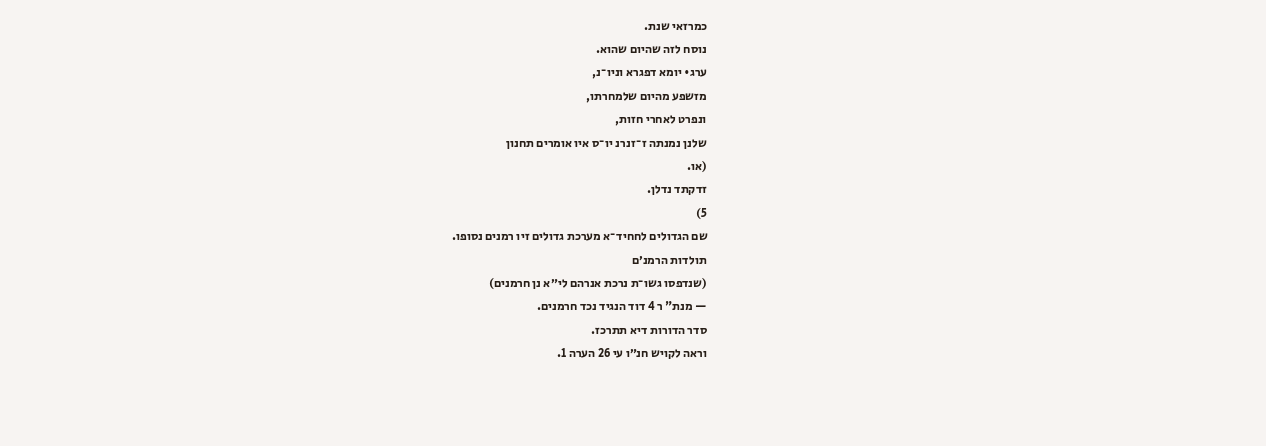כמרזאי שנת.
נוסח לזה שהיום שהוא.
ערג• יומא דפגרא וניו־נ,
מזשפע מהיום שלמחרתו,
ונפרט לאחרי חזות,
שלנן נמנתה ז־זנרנ יו־ס איו אומרים תחנון
(או.
זדקתד נדלן.
5)
שם הגדולים לחחיד־א מערכת גדולים זיו רמנים נסופו.
תולדות הרמנ׳ם
(שנדפסו גשו־ת נרכת אנרהם לי״א נן חרמנים)
— מנת" ר 4 דוד הנגיד נכד חרמנים.
סדר הדורות דיא תתרכז.
וראה לקויש חנ״ו עי 26 הערה 1.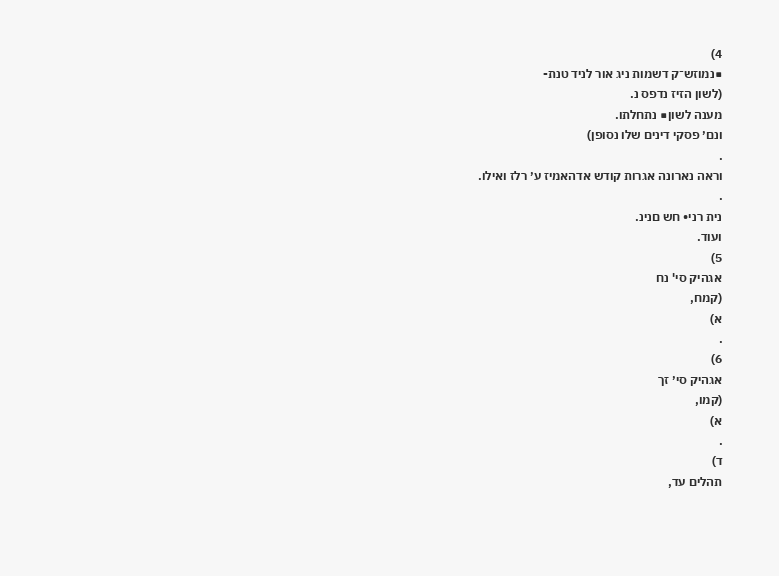4)
■נמוזש־ק דשמות ניג אור לניד טנת-
(לשון הזיז נדפס נ.
מענה לשון■ נתחלתו.
ונם׳ פסקי דינים שלו נסופן)
.
וראה נארונה אגרות קודש אדהאמיז ע׳ רלז ואילו.
.
נית רני• חש םנינ.
ועוד.
5)
אגהיק סי' נח
(קמח,
א)
.
6)
אגהיק סי׳ זך
(קמו,
א)
.
ד)
תהלים עד,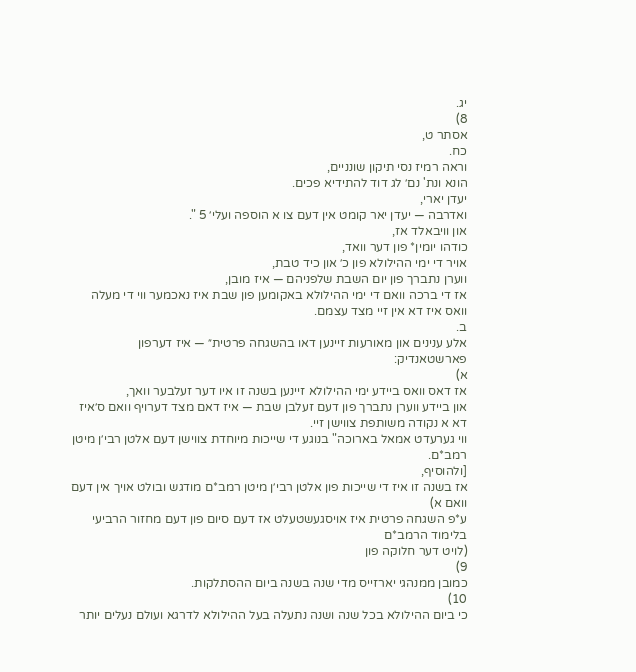יג.
8)
אסתר ט,
כח.
וראה רמיז נסי תיקון שונניים,
הונא ונת' נם׳ לג דוד להתידיא פכים.
יעדן יארי,
ואדרבה — יעדן יאר קומט אין דעם צו א הוספה ועלי׳ 5 ".
און וויבאלד אז,
כודהו יומין* פון דער וואד,
אויר די ימי ההילולא פון כ׳ און כיד טבת,
ווערן נתברך פון יום השבת שלפניהם — איז מובן,
אז די ברכה וואם די ימי ההילולא באקומען פון שבת איז נאכמער ווי די מעלה וואס איז דא אין זיי מצד עצמם.
ב.
אלע ענינים און מאורעות זיינען דאו בהשגחה פרטית״ — איז דערפון פארשטאנדיק:
א)
אז דאס וואס ביידע ימי ההילולא זיינען בשנה זו איו דער זעלבער וואך,
און ביידע ווערן נתברך פון דעם זעלבן שבת — איז דאם מצד דערויף וואם ס׳איז דא א נקודה משותפת צווישן זיי.
ווי גערעדט אמאל בארוכה" בנוגע די שייכות מיוחדת צווישן דעם אלטן רבי׳ן מיטן רמב*ם.
[ולהוסיף,
אז בשנה זו איז די שייכות פון אלטן רבי׳ן מיטן רמב*ם מודגש ובולט אויך אין דעם וואם א)
ע*פ השגחה פרטית איז אויסגעשטעלט אז דעם סיום פון דעם מחזור הרביעי בלימוד הרמב*ם
(לויט דער חלוקה פון
9)
כמובן ממנהגי יארזייס מדי שנה בשנה ביום ההסתלקות.
10)
כי ביום ההילולא בכל שנה ושנה נתעלה בעל ההילולא לדרגא ועולם נעלים יותר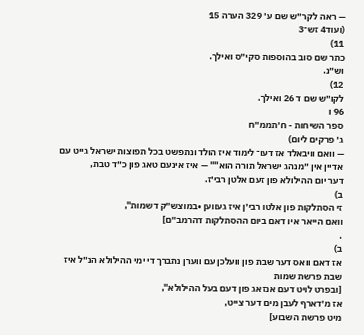— ראה לקר״ש שם ע׳ 329 הערה 15
(ועוד4 זש־3
11)
כתר שם סוב בהוספות סקי״ס ואילך.
וש״נ.
12)
לקו״ש שם ד 26 ואילך.
96 ו
ספר השיחות - ח׳תממ״ח
ג׳ פרקים ליום)
— וואם וויבאלד אז דעו־ לימוד איז הולד ונתפשט בכל תפוצות ישראל גייט עם אדיין אין ״מנהג ישראל תורה הוא"" — איז אינעם טאג פון כ״ד טבת,
דער יום ההילולא פון זעם אלטן רבי׳ז.
ב)
זי הסתלקות פון אלטו רבי׳ן איז געווען •במוצש״ק דשמות",
וואם הייאר איו דאם ביום ההסתלקות דהרמב״ם]
.
ב)
אז דאם וואס דער שבת פון וועלכן עם ווערן נתברך די ימי ההילולא הנ״ל איז שבת פרשת שמות
[ובפרט לויט דעם אנזאג פון דעם בעל ההילולא",
אז מ׳דארף לעבן מים דער צייט,
מיט פרשת השבוע]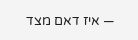— איז דאם מצד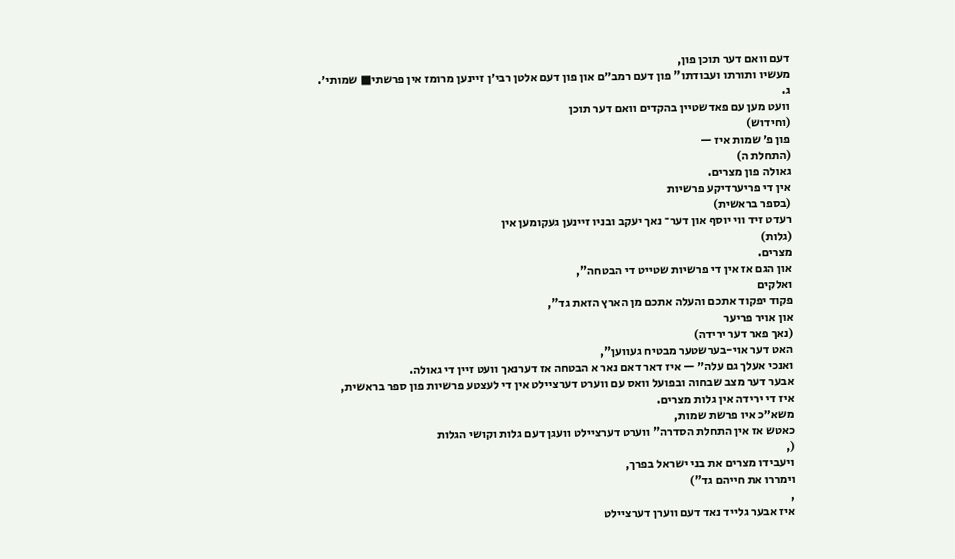דעם וואם דער תוכן פון,
מעשיו ותורתו ועבודתו" פון דעם רמב״ם און פון דעם אלטן רבי׳ן זיינען מרומז אין פרשתי■ שמותי׳.
ג.
וועט מען עם פאדשטיין בהקדים וואם דער תוכן
(וחידוש)
פון פ׳ שמות איז —
(התחלת ה)
גאולה פון מצרים.
אין די פריערדיקע פרשיות
(בספר בראשית)
רעדט זיד ווי יוסף און דער־ נאך יעקב ובניו זיינען געקומען אין
(גלות)
מצרים.
און הגם אז אין די פרשיות שטייט די הבטחה",
ואלקים
פקוד יפקוד אתכם והעלה אתכם מן הארץ הזאת גד",
און אויר פריער
(נאך פאר דער ירידה)
האט דער אוי-בערשטער מבטיח געווען",
ואנכי אעלך גם עלה״ — איז דאר דאם נאר א הבטחה אז דערנאך וועט זיין די גאולה.
אבער דער מצב שבחוה ובפועל וואס עם ווערט דערציילט אין די לעצטע פרשיות פון ספר בראשית,
איז די ירידה אין גלות מצרים.
משא״כ איו פרשת שמות,
כאטש אז אין התחלת הסדרה" ווערט דערציילט וועגן דעם גלות וקושי הגלות
(,
ויעבידו מצרים את בני ישראל בפרך,
וימררו את חייהם גד")
,
איז אבער גלייד נאד דעם ווערן דערציילט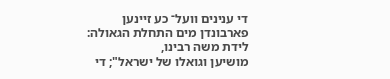די ענינים וועל־ כע זיינען פארבונדן מים התחלת הגאולה: לידת משה רבינו,
מושיען וגואלו של ישראל"; די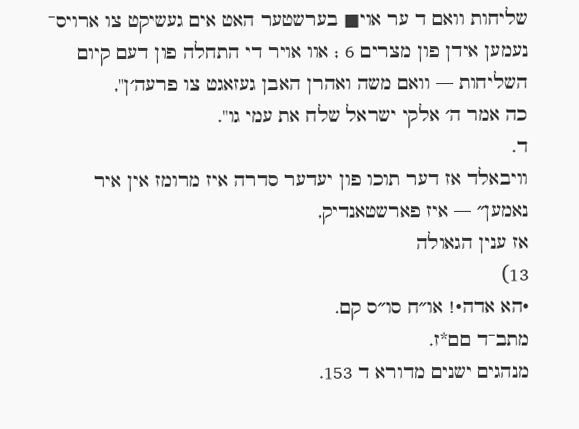שליחות וואם ד ער אוי■ בערשטער האט אים געשיקט צו ארויס־ נעמען אידן פון מצרים 6 ; אוו אויר די התחלה פון דעם קיום השליחות — וואם משה ואהרן האבן געזאגט צו פרעה׳ן",
כה אמר ה׳ אלקי ישראל שלח את עמי גו".
ד.
וויבאלד אז דער תוכו פון יעדער סדרה איז מרומז אין איר נאמען״ — איז פארשטאנדיק,
אז ענין הגאולה
13)
•הא אדה•! או״ח סו״ס קם.
מתב־ד םם*ז.
מנהגים ישנים מדורא ד 153.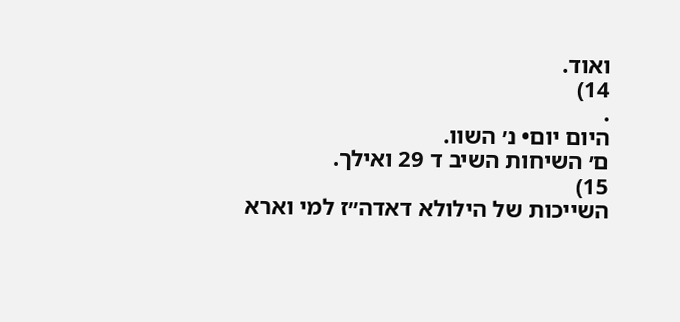ואוד.
14)
.
היום יום• נ׳ השוו.
ם׳ השיחות השיב ד 29 ואילך.
15)
השייכות של הילולא דאדה״ז למי וארא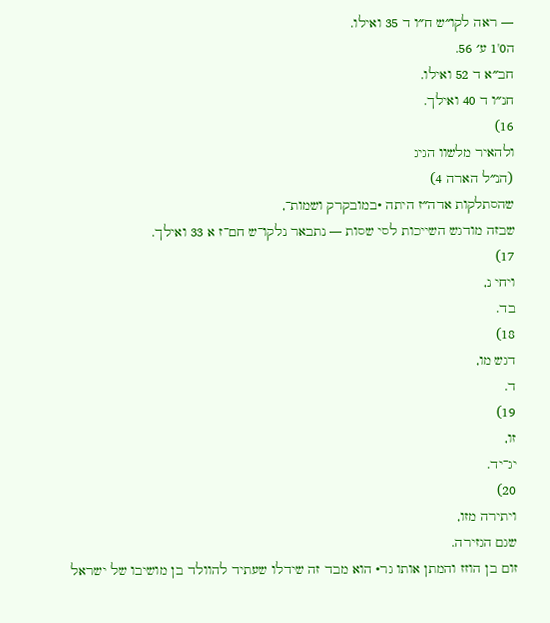— ראה לקו״ש ח״ו ד 35 ואילו.
ה0'1 ע׳ 56.
חב״א ד 52 ואילו.
חנ״ו ד 40 ואילך.
16)
ולהאיר מלשוו הגיג
(הנ״ל הארה 4)
שהסתלקות אדה״ז היתה •במובקרק ושמות־,
שבזה מודגש השייכות לסי שסות — נתבאר נלקו־ש חם־ז א 33 ואילך.
17)
ויחי נ,
בד.
18)
דגש מו,
ד.
19)
זו,
יג־יד.
20)
ויתירה מזו,
שגם הגזירה.
זום בן הוזז והמתן אותו גר• הוא מבד זה שידלו שעתיד להוולד בן מושיבו של ישראל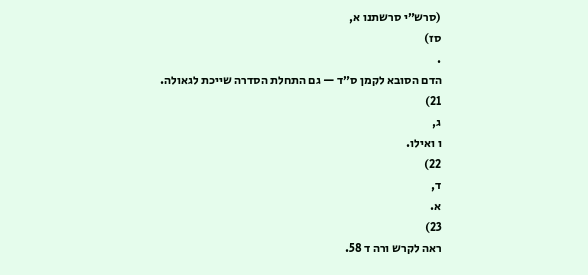(סרש״י סרשתנו א,
סז)
.
הדם הסובא לקמן ס״ד — גם התחלת הסדרה שייכת לגאולה.
21)
ג,
ו ואילו.
22)
ד,
א.
23)
ראה לקרש ורה ד 58.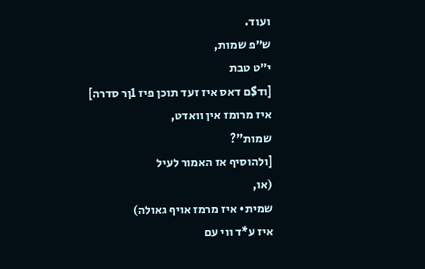ועוד.
ש״פ שמות,
י״ט טבת
[וד$ם דאס איז זעד תוכן פיז 1ןר סדרה]
איז מרומז אין וואדט,
שמות"?
[ולהוסיף אז האמור לעיל
(או,
שמית• איז מרמז אויף גאולה)
איז ע*ד ווי עם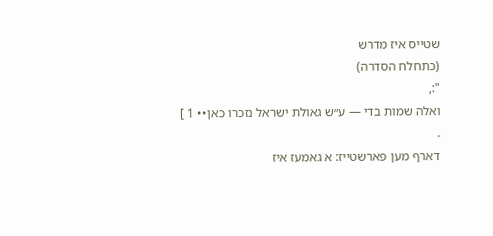שטייס איז מדרש
(כתחלח הסדרה)
":,
ואלה שמות בדי — ע״ש גאולת ישראל נזכרו כאן•• 1 ]
.
דארף מען פארשטייז: א גאמעז איז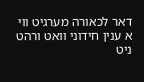דאר לכאורה מערגיט ווי א ענין חידוני וואט ורהט ניט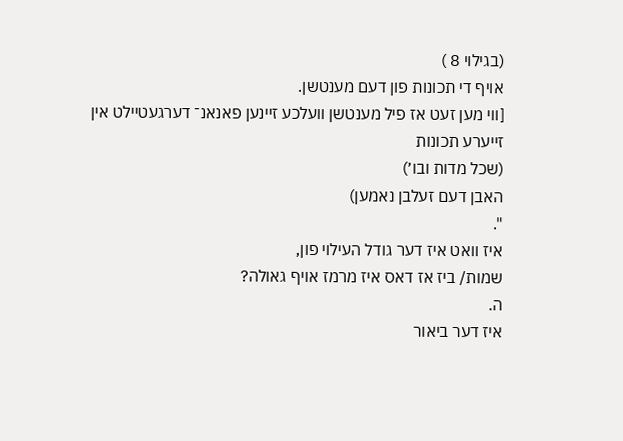(בגילוי 8 )
אויף די תכונות פון דעם מענטשן.
[ווי מען זעט אז פיל מענטשן וועלכע זיינען פאנאנ־ דערגעטיילט אין זייערע תכונות
(שכל מדות ובו׳)
האבן דעם זעלבן נאמען)
".
איז וואט איז דער גודל העילוי פון,
שמות/ ביז אז דאס איז מרמז אויף גאולה?
ה.
איז דער ביאור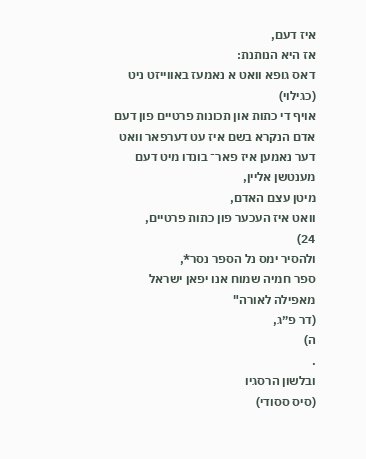איז דעם,
אז היא הנותנת:
דאס גופא וואט א נאמעז באווייזט ניט
(כגילוי)
אויף די כתות און תכונות פרטיים פון דעם אדם הנקרא בשם איז עט דערפאר וואט דער נאמען איז פאר־ בונדו מיט דעם מענטשן אליין,
מיטן עצם האדם,
וואט איז העכער פון כתות פרטיים,
24)
ולהסיר ימס נל הספר נסר*,
ספר חמיה שמוח אנו יפאן ישראל מאפילה לאורה"
(דר פ״ג,
ה)
.
ובלשון הרסגיו
(סיס ססודי)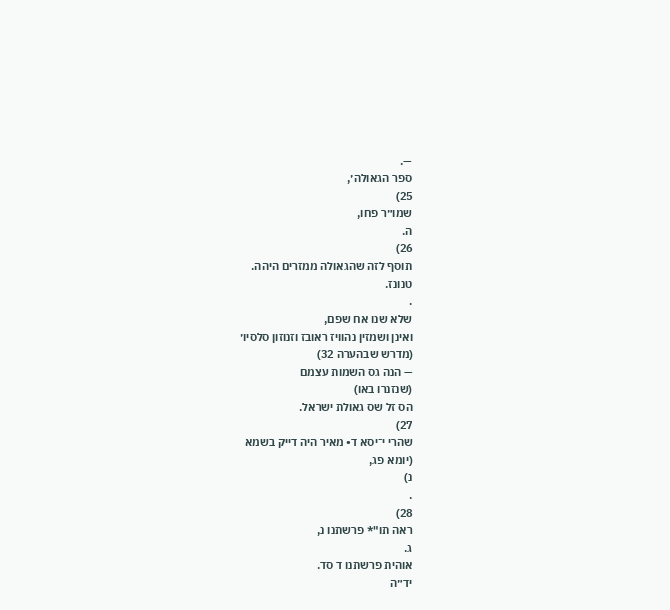—.
ספר הגאולה׳,
25)
שמו״ר פחו,
ה.
26)
תוסף לזה שהגאולה ממזרים היהה.
טנונז.
.
שלא שנו אח שפם,
ואינן ושמזין נהוויז ראובז וזנוזון סלסיו׳
(מדרש שבהערה 32)
— הנה גס השמות עצמם
(שנזנרו באו)
הס זל שס גאולת ישראל.
27)
שהרי י־יסא ד• מאיר היה דייק בשמא
(יומא פג,
נ)
.
28)
ראה תו"* פרשתנו נ,
ג.
אוהית פרשתנו ד סד.
יד״ה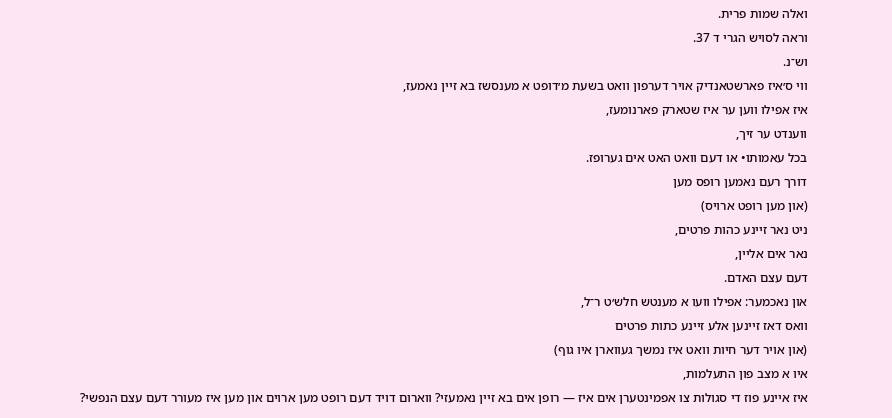ואלה שמות פרית.
וראה לסויש הגרי ד 37.
וש־נ.
ווי ס׳איז פארשטאנדיק אויר דערפון וואט בשעת מ׳דופט א מענסשז בא זיין נאמעז,
איז אפילו ווען ער איז שטארק פארנומעז,
ווענדט ער זיך,
בכל עאמותו• או דעם וואט האט אים גערופז.
דורך רעם נאמען רופס מען
(און מען רופט ארויס)
ניט נאר זיינע כהות פרטים,
נאר אים אליין,
דעם עצם האדם.
און נאכמער: אפילו וועו א מענטש חלש׳ט ר־ל,
וואס דאז זיינען אלע זיינע כתות פרטים
(און אויר דער חיות וואט איז נמשך געווארן איו גוף)
איו א מצב פון התעלמות,
איז איינע פוז די סגולות צו אפמינטערן אים איז — רופן אים בא זיין נאמעזי? ווארום דויד דעם רופט מען ארוים און מען איז מעורר דעם עצם הנפשי?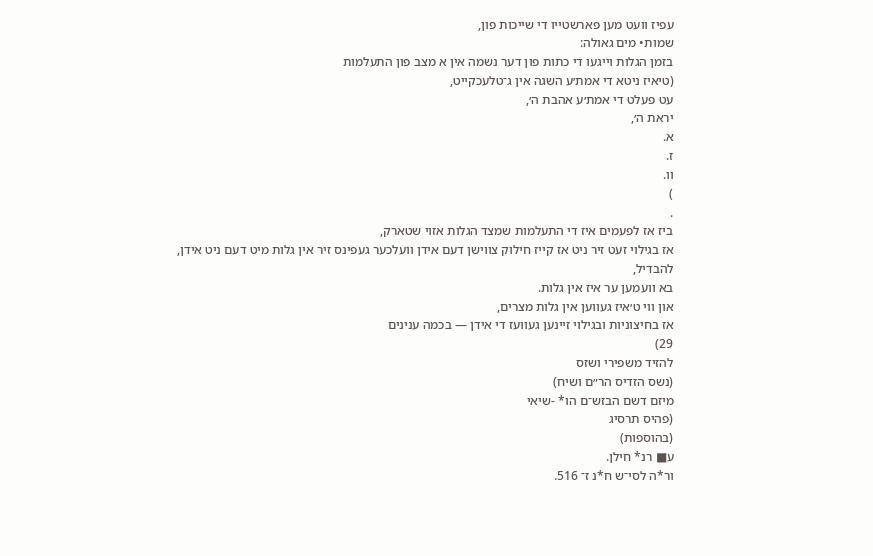עפיז וועט מען פארשטייו די שייכות פון,
שמות• מים גאולה:
בזמן הגלות וייגעו די כתות פון דער נשמה אין א מצב פון התעלמות
(טיאיז ניטא די אמת׳ע השגה אין ג־טלעכקייט,
עט פעלט די אמת׳ע אהבת ה׳,
יראת ה׳,
א.
ז.
וו.
)
.
ביז אז לפעמים איז די התעלמות שמצד הגלות אזוי שטארק,
אז בגילוי זעט זיר ניט אז קייז חילוק צווישן דעם אידן וועלכער געפינס זיר אין גלות מיט דעם ניט אידן,
להבדיל,
בא וועמען ער איז אין גלות.
און ווי ט׳איז געווען אין גלות מצרים,
אז בחיצוניות ובגילוי זיינען געוועז די אידן — בכמה ענינים
29)
להזיד משפירי ושזס
(נשס הזדיס הר״ם ושיח)
מיזם דשם הבזש־ם הו* -שיאי
(פהיס תרסיג
(בהוספות)
ע■ רנ* חילן.
ור*ה לסי־ש ח*נ ז־ 516.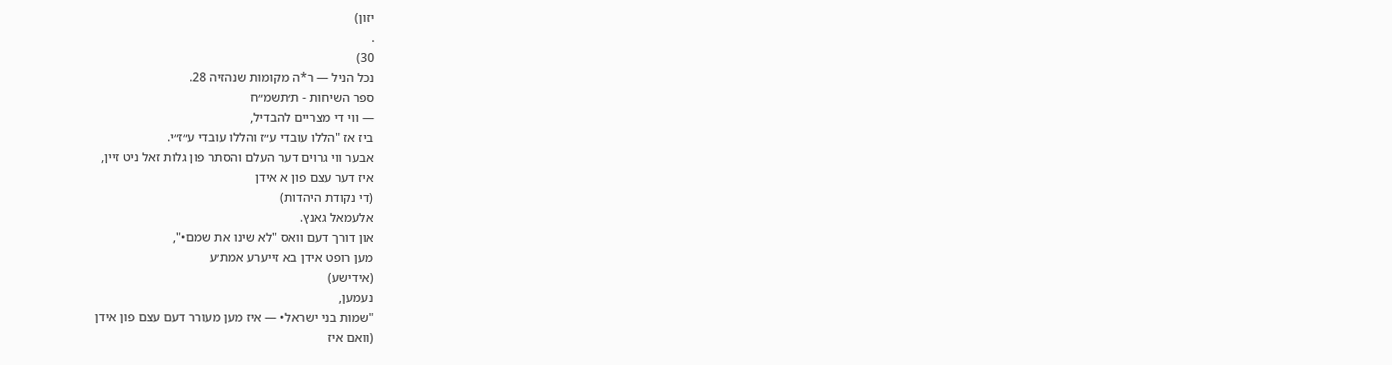יזון)
.
30)
נכל הניל — ר*ה מקומות שנהזיה 28.
ספר השיחות - ת׳תשמ״ח
— ווי די מצריים להבדיל,
ביז אז "הללו עובדי ע״ז והללו עובדי ע״ז״י.
אבער ווי גרוים דער העלם והסתר פון גלות זאל ניט זיין,
איז דער עצם פון א אידן
(די נקודת היהדות)
אלעמאל גאנץ.
און דורך דעם וואס "לא שינו את שמם•",
מען רופט אידן בא זייערע אמת׳ע
(אידישע)
נעמען,
"שמות בני ישראל• — איז מען מעורר דעם עצם פון אידן
(וואם איז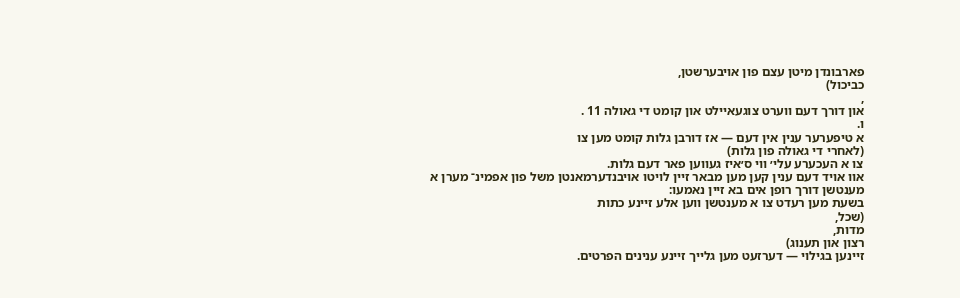פארבונדן מיטן עצם פון אויבערשטן,
כביכול)
,
און דורך דעם ווערט צוגעאיילט און קומט די גאולה 11 .
ו.
א טיפערער ענין אין דעם — אז דורבן גלות קומט מען צו
(לאחרי די גאולה פון גלות)
צו א העכערע עלי׳ ווי ס׳איז געווען פאר דעם גלות.
אוו אויד דעם ענין קען מען מבאר זיין לויטו אויבנדערמאנטן משל פון אפמינ־ מערן א מענטשן דורך רופן אים בא זיין נאמעו:
בשעת מען רעדט צו א מענטשן ווען אלע זיינע כתות
(שכל,
מדות,
רצון און תענוג)
זיינען בגילוי — דערזעט מען גלייך זיינע ענינים הפרטים.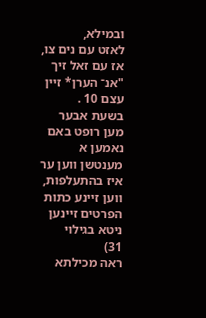ובמילא,
לאזט עם נים צו,
אז עם זאל זיך "אנ־ הערן* זיין עצם 10 .
בשעת אבער מען רופט באם נאמען א מענטשן ווען ער איז בהתעלפות,
ווען זיינע כתות הפרטים זיינען ניטא בגילוי
31)
ראה מכילתא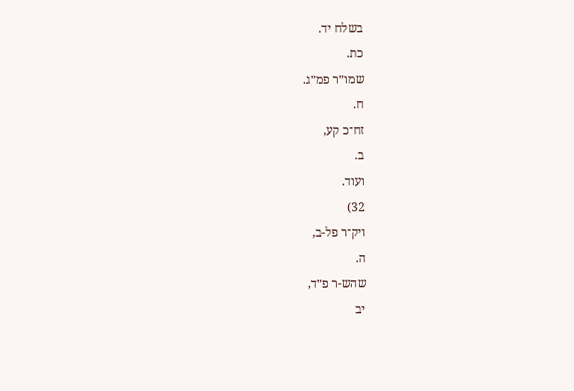בשלח יד.
כת.
שמו״ר פמ״ג.
ח.
זח־כ קע,
ב.
ועוד.
32)
ויק־ר פל-ב,
ה.
שהש-ר פ״ד,
יב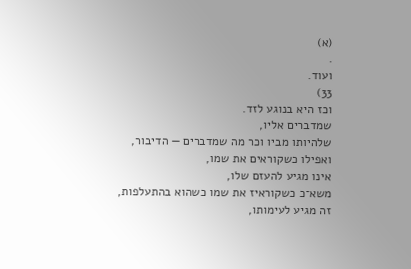(א)
.
ועוד.
33)
וכז היא בנוגע לזד.
שמדברים אליו,
שלהיותו מביו וכר מה שמדברים — הדיבור,
ואפילו כשקוראים את שמו,
אינו מגיע להעזם שלו,
משא־כ כשקוראיז את שמו כשהוא בהתעלפות,
זה מגיע לעימותו,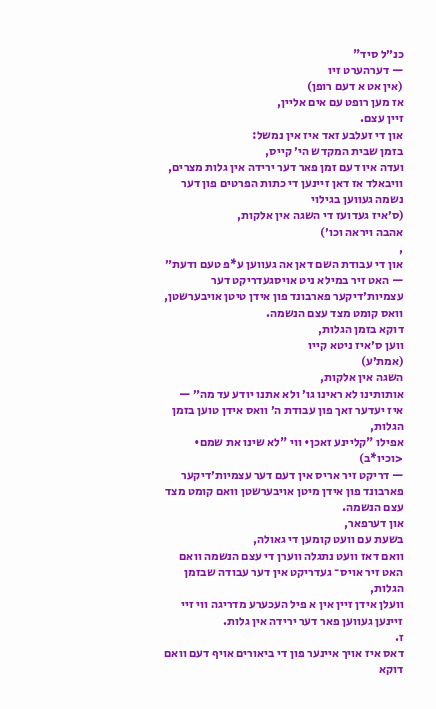כנ״ל סיד"
— דערהערט זיו
(אין אט א דעם רופן)
אז מען רופט עם אים אליין,
זיין עצם.
און די זעלבע זאד איז אין נמשל:
בזמן שבית המקדש הי׳ קייס,
ועדה איו דעם זמן פאר דער ירידה אין גלות מצרים,
וויבאלד אז דאן זיינען די כתות הפרטים פון דער נשמה געווען בגילוי
(ס׳איז געדועז די השגה אין אלקות,
אהבה ויראה וכו׳)
,
און די עבודת השם דאן אה געווען ע*פ טעם ודעת״ — האט זיר במילא ניט אויסגעדריקט דער עצמיות׳דיקער פארבונד פון אידן טיטן אויבערשטן,
וואס קומט מצד עצם הנשמה.
דוקא בזמן הגלות,
ווען ס׳איז ניטא קייו
(אמת׳ע)
השגה אין אלקות,
אותותינו לא ראינו גו׳ ולא אתנו יודע עד מה״ — איז יעדער זאך פון עבודת ה׳ וואס אידן טוען בזמן הגלות,
אפילו "קליינע זאכן• ווי "לא שינו את שמם• <וכיו*ב)
— דריקט זיר אריס אין דעם דער עצמיות׳דיקער פארבונד פון אידן מיטן אויבערשטן וואם קומט מצד עצם הנשמה.
און דערפאר,
בשעת עם וועט קומען די גאולה,
וואם דאז וועט נתגלה ווערן די עצם הנשמה וואם האט זיר אויס־ געדריקט אין דער עבודה שבזמן הגלות,
וועלן אידן זיין אין א פיל העכערע מדריגה ווי זיי זיינען געווען פאר דער ירידה אין גלות.
ז.
דאס איז אויך איינער פון די ביאורים אויף דעם וואם דוקא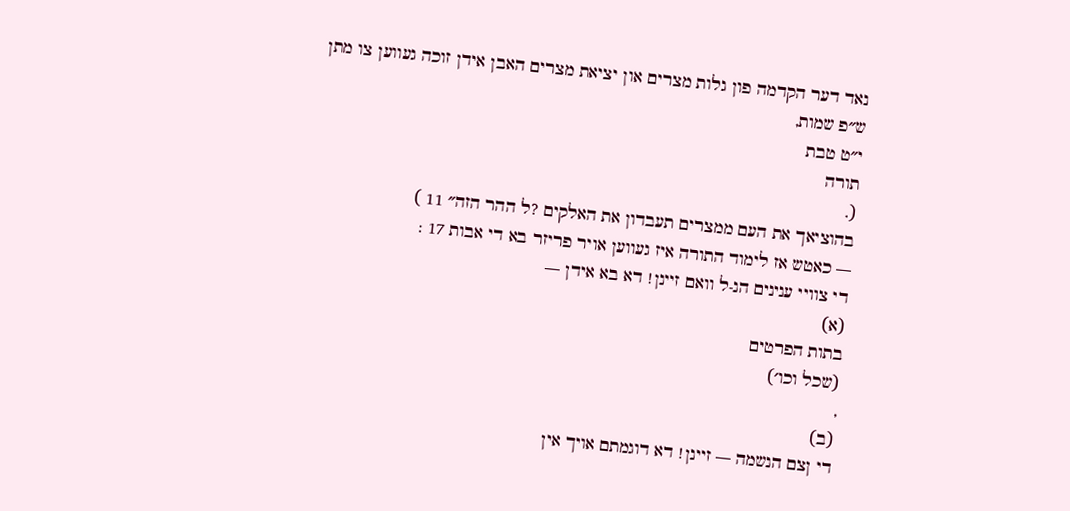נאד דער הקדמה פון גלות מצרים און יציאת מצרים האבן אידן זוכה געווען צו מתן
ש״פ שמות,
י״ט טבת
תורה
(.
בהוציאך את העם ממצרים תעבדון את האלקים ?ל ההר הזה״ 11 )
— כאטש אז לימוד התורה איז געווען אויר פריזר בא די אבות 17 :
די צוויי ענינים הנ-ל וואם זיינן! דא בא אידן —
(א)
בתות הפרטים
(שכל וכו׳)
,
(ב)
די ןצם הנשמה — זיינן! דא דוגמתם אויך אין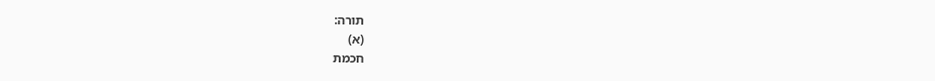תורה:
(א)
חכמת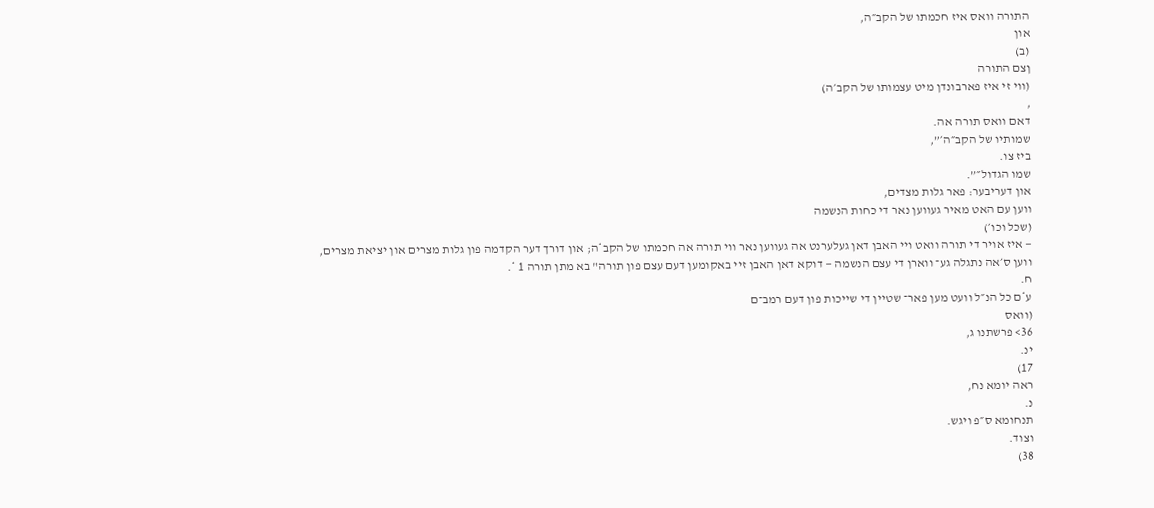התורה וואס איז חכמתו של הקב״ה,
און
(ב)
ןצם התורה
(ווי זי איז פארבונדן מיט עצמותו של הקב׳ה)
,
דאם וואס תורה אה.
שמותיו של הקב״ה׳”,
ביז צו.
שמו הגדול״”.
און דעריבער: פאר גלות מצדים,
ווען עם האט מאיר געווען נאר די כחות הנשמה
(שכל וכו׳)
— איז אויר די תורה וואט ויי האבן דאן געלערנט אה געווען נאר ווי תורה אה חכמתו של הקב*ה; און דורך דער הקדמה פון גלות מצרים און יציאת מצרים,
ווען ס׳אה נתגלה גע־ ווארן די עצם הנשמה — דוקא דאן האבן זיי באקומען דעם עצם פון תורה" בא מתן תורה 1 *.
ח.
ע*ם כל הנ״ל וועט מען פאר־ שטיין די שייכות פון דעם רמב־ם
(וואס
36> פרשתנו ג,
ינ.
17)
ראה יומא נח,
נ.
תנחומא ס״פ ויגש.
וצוד.
38)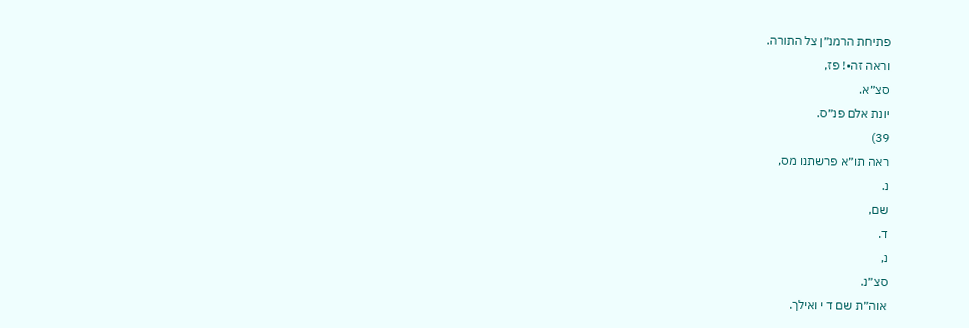פתיחת הרמנ״ן צל התורה.
וראה זה•! פז,
סצ״א.
יונת אלם פנ״ס.
39)
ראה תו״א פרשתנו מס,
נ.
שם,
ד.
נ,
סצ״נ.
אוה״ת שם ד י ואילך.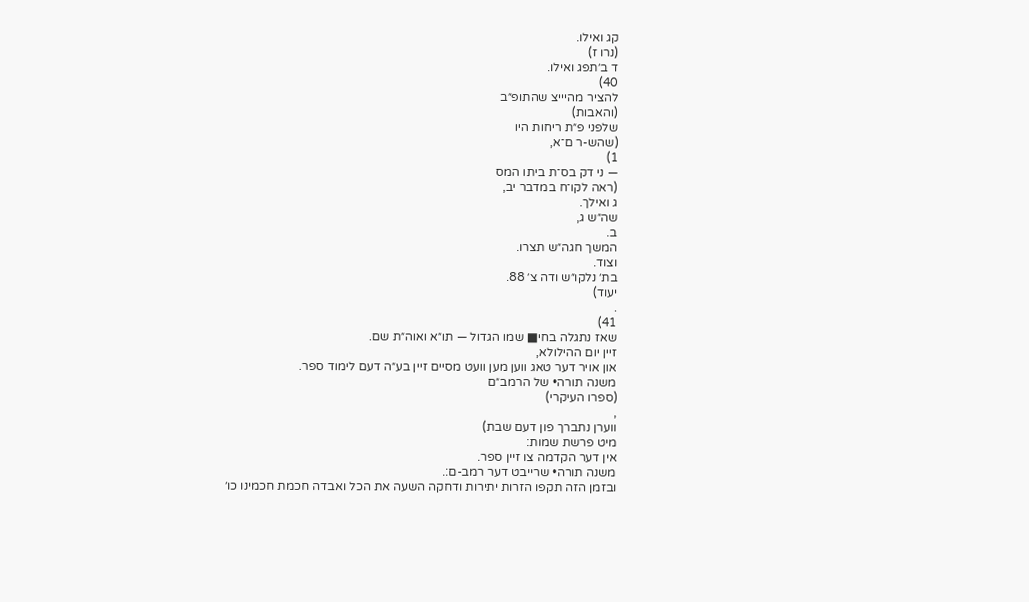קג ואילו.
(נרו ז)
ד ב׳תפג ואילו.
40)
להציר מהיייצ שהתופ״ב
(והאבות)
שלפני פ״ת ריחות היו
(שהש-ר ם־א,
1)
— ני דק בס־ת ביתו המס
(ראה לקו־ח במדבר יב,
ג ואילך.
שה״ש ג,
ב.
המשך חגה״ש תצרו.
וצוד.
בת׳ נלקו״ש ודה צ׳ 88.
יעוד)
.
41)
שאז נתגלה בחי■ שמו הגדול — תו״א ואוה״ת שם.
זיין יום ההילולא,
און אויר דער טאג ווען מען וועט מסיים זיין בע״ה דעם לימוד ספר.
משנה תורה• של הרמב״ם
(ספרו העיקרי)
,
ווערן נתברך פון דעם שבת)
מיט פרשת שמות:
אין דער הקדמה צו זיין ספר.
משנה תורה• שרייבט דער רמב-ם:.
ובזמן הזה תקפו הזרות יתירות ודחקה השעה את הכל ואבדה חכמת חכמינו כו׳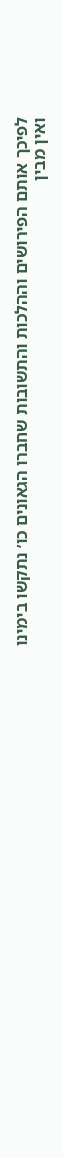לפיכך אותם הפירושים וההלכות והתשובות שחברו הגאונים כו׳ נתקשו בימינו ואין מבין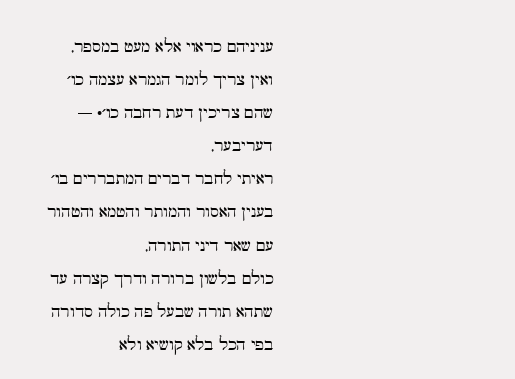עניניהם כראוי אלא מעט במספר,
ואין צריך לומר הגמרא עצמה כו׳ שהם צריכין דעת רחבה כו׳• — דעריבער,
ראיתי לחבר דברים המתבררים בו׳ בענין האסור והמותר והטמא והטהור עם שאר דיני התורה,
כולם בלשון ברורה ודרך קצרה עד שתהא תורה שבעל פה כולה סדורה בפי הכל בלא קושיא ולא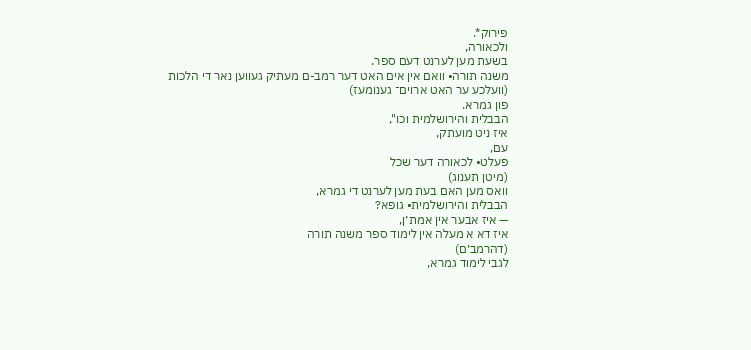פירוק*.
ולכאורה,
בשעת מען לערנט דעם ספר.
משנה תורה• וואם אין אים האט דער רמב-ם מעתיק געווען נאר די הלכות
(וועלכע ער האט ארוים־ גענומעז)
פון גמרא.
הבבלית והירושלמית וכו",
איז ניט מועתק,
עם,
פעלט• לכאורה דער שכל
(מיטן תענוג)
וואס מען האם בעת מען לערנט די גמרא,
הבבלית והירושלמית• גופא?
— איז אבער אין אמת׳ן,
איז דא א מעלה אין לימוד ספר משנה תורה
(דהרמב׳ם)
לגבי לימוד גמרא,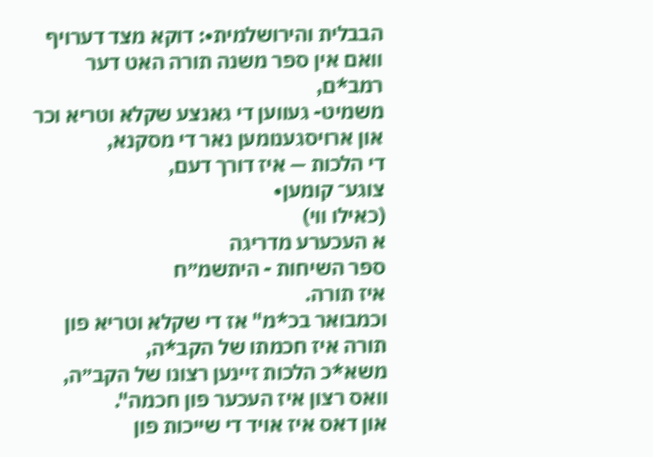הבבלית והירושלמית•: דוקא מצד דערויף וואם אין ספר משנה תורה האט דער רמב*ם,
משמיט- געווען די גאנצע שקלא וטריא וכר און ארויסגענומען נאר די מסקנא,
די הלכות — איז דורך דעם,
צוגע־ קומען•
(כאילו ווי)
א העכערע מדריגה
ספר השיחות - היתשמ״ח
איז תורה.
וכמבואר בכ*מ" אז די שקלא וטריא פון תורה איז חכמתו של הקב*ה,
משא*כ הלכות זיינען רצונו של הקב״ה,
וואס רצון איז העכער פון חכמה".
און דאס איז אויד די שייכות פון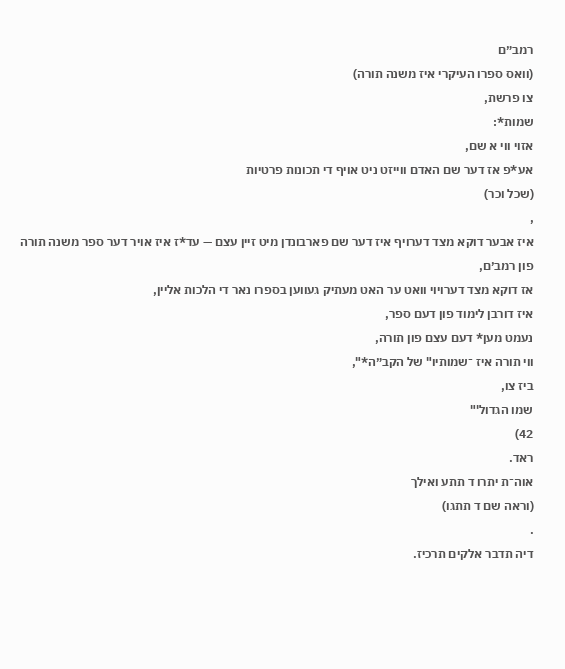רמב״ם
(וואס ספרו העיקרי איז משנה תורה)
צו פרשת,
שמות*:
אזוי ווי א שם,
אע*פ אז דער שם האדם ווייזט ניט אויף די תכונות פרטיות
(שכל וכר)
,
איז אבער דוקא מצד דערויף איז דער שם פארבונדן מיט זיין עצם — עד*ז איז אויר דער ספר משנה תורה פון רמב׳ם,
אז דוקא מצד דערויוי וואט ער האט מעתיק געווען בספרו נאר די הלכות אליין,
איז דורבן לימוד פון דעם ספר,
נעמט מען* דעם עצם פון תורה,
ווי תורה איז ־שמותיו" של הקב״ה*",
ביז צו,
שמו הגדול'"
42)
ראד.
אוה־ת יתרו ד תתע ואילך
(וראה שם ד תתגו)
.
דיה תדבר אלקים תרכיז.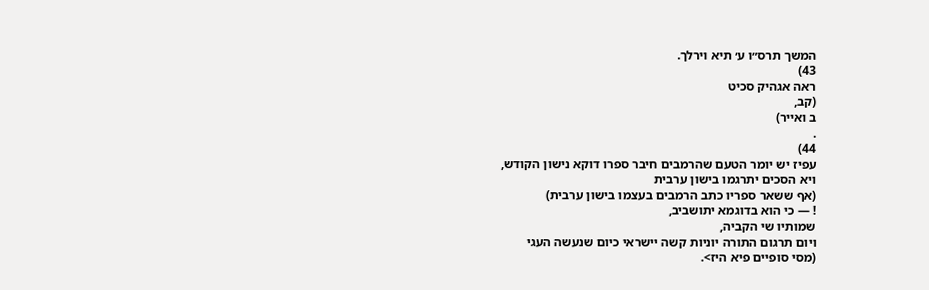המשך תרס״ו ע׳ תיא וירלך.
43)
ראה אגהיק סכיט
(קב,
ב ואייר)
.
44)
עפיז יש יומר הטעם שהרמבים חיבר ספרו דוקא נישון הקודש,
ויא הסכים יתרגמו בישון ערבית
(אף ששאר ספריו כתב הרמבים בעצמו בישון ערבית)
! — כי הוא בדוגמא יתושביב,
שמותיו שי הקביה,
ויום תרגום התורה יוניות קשה יישראי כיום שנעשה העגי
(מסי סופיים פיא היז>.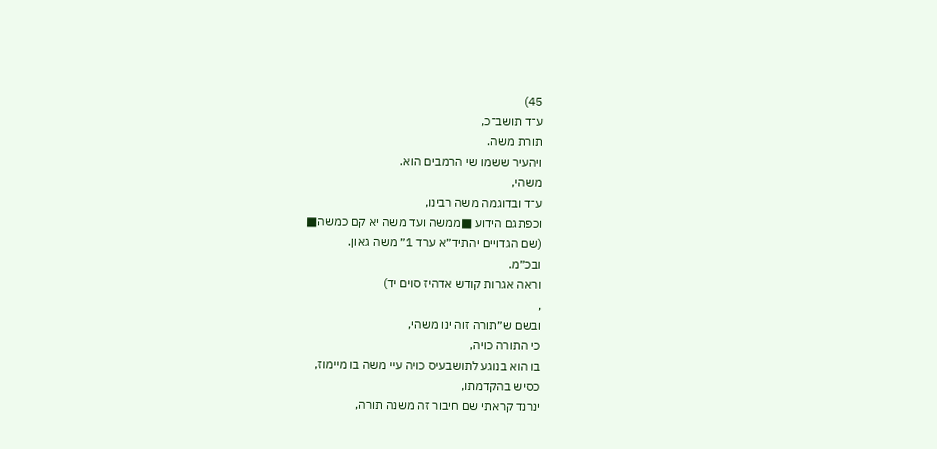45)
ע־ד תושב־כ,
תורת משה.
ויהעיר ששמו שי הרמבים הוא.
משהי,
ע־ד ובדוגמה משה רבינו,
וכפתגם הידוע ■ממשה ועד משה יא קם כמשה■
(שם הגדויים יהתיד״א ערד 1״ משה גאון.
ובכ״מ.
וראה אגרות קודש אדהיז סוים יד)
,
ובשם ש״תורה זוה ינו משהי,
כי התורה כויה,
בו הוא בנוגע לתושבעיס כויה עיי משה בו מיימוז,
כסיש בהקדמתו,
ינרנד קראתי שם חיבור זה משנה תורה,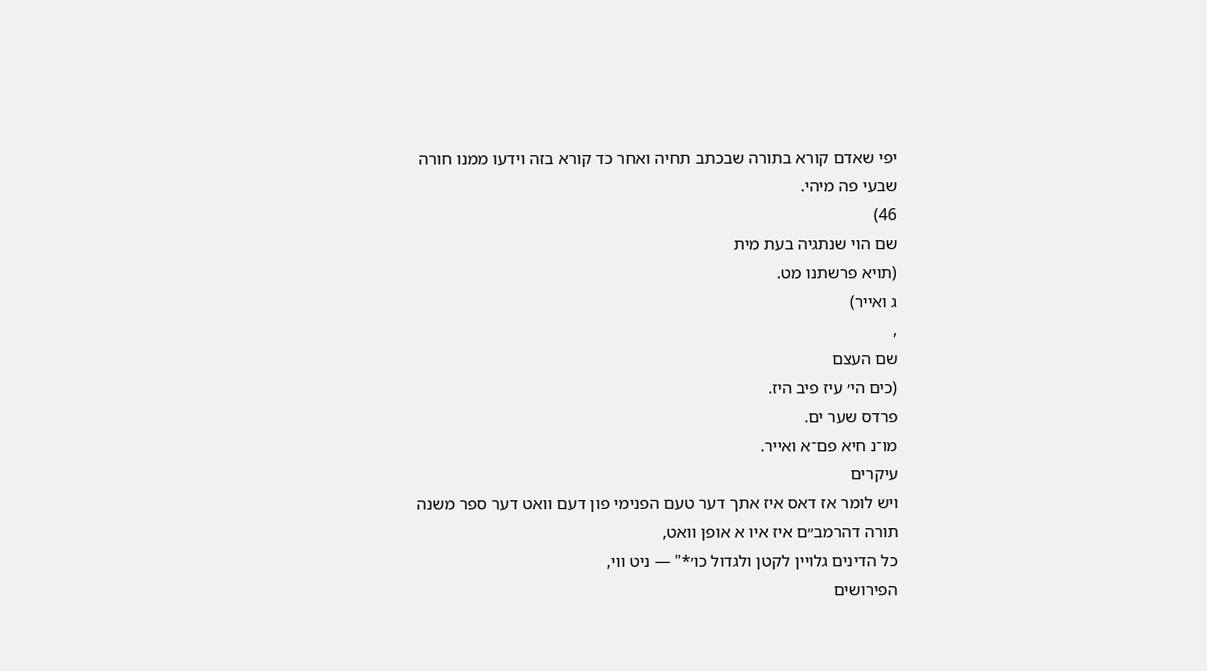יפי שאדם קורא בתורה שבכתב תחיה ואחר כד קורא בזה וידעו ממנו חורה שבעי פה מיהי.
46)
שם הוי שנתגיה בעת מית
(תויא פרשתנו מט.
ג ואייר)
,
שם העצם
(כים הי׳ עיז פיב היז.
פרדס שער ים.
מו־נ חיא פם־א ואייר.
עיקרים
ויש לומר אז דאס איז אתך דער טעם הפנימי פון דעם וואט דער ספר משנה תורה דהרמב״ם איז איו א אופן וואט,
כל הדינים גלויין לקטן ולגדול כו׳*" — ניט ווי,
הפירושים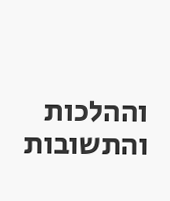וההלכות והתשובות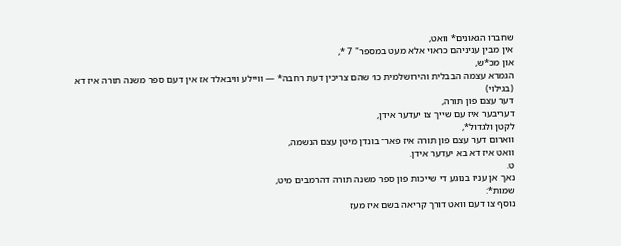שחברו הגאונים* וואט,
אין מבין עניניהם כראוי אלא מעט במספר" 7 *,
און מכ*ש,
הגמרא עצמה הבבלית והירושלמית כו׳ שהם צריכין דעת רחבה* — וויילע וויבאלד אז אין דעם ספר משנה תורה איז דא
(בגילוי)
דער עצם פון תורה,
דעריבער איז עם שייך צו יעדער אידן,
לקטן ולגדול*,
ווארום דער עצם פון תורה איז פאר־ בונדן מיטן עצם הנשמה,
וואט איז דא בא יעדער אידן.
ט.
נאך אן עניו בנוגע די שייכות פון ספר משנה תורה דהרמבים מיט,
שמות*:
נוסף צו דעם וואט דורך קריאה בשם איז מעז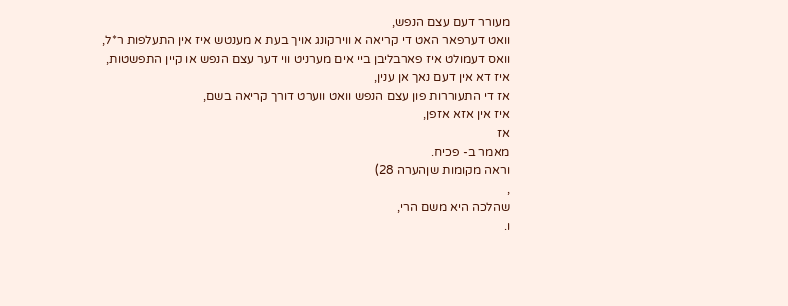מעורר דעם עצם הנפש,
וואט דערפאר האט די קריאה א ווירקונג אויך בעת א מענטש איז אין התעלפות ר*ל,
וואס דעמולט איז פארבליבן ביי אים מערניט ווי דער עצם הנפש או קיין התפשטות,
איז דא אין דעם נאך אן ענין,
אז די התעוררות פון עצם הנפש וואט ווערט דורך קריאה בשם,
איז אין אזא אזפן,
אז
מאמר ב- פכיח.
וראה מקומות שןהערה 28)
,
שהלכה היא משם הרי,
ו.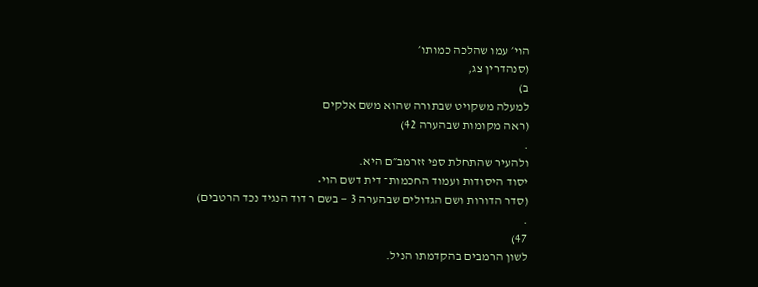הוי׳ עמו שהלכה כמותו׳
(סנהדרין צג,
ב)
למעלה משקויט שבתורה שהוא משם אלקים
(ראה מקומות שבהערה 42)
.
ולהעיר שהתחלת ספי זזרמב״ם היא.
יסוד היסודות ועמוד החכמות־ דית דשם הוי•
(סדר הדורות ושם הגדולים שבהערה 3 — בשם ר דוד הנגיד נכד הרטבים)
.
47)
לשון הרמבים בהקדמתו הניל.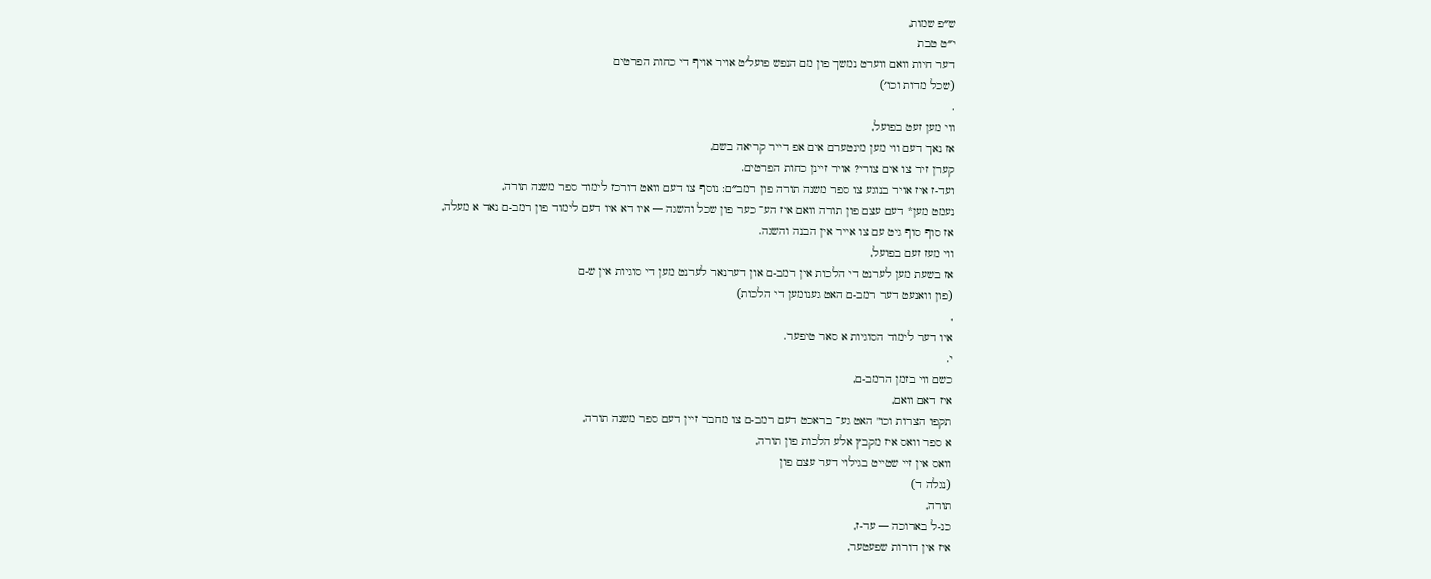ש״פ שמות,
י״ט טבת
דער חיות וואם ווערט נמשך פון מם הנפש פועל׳ט אויר אויף די כחות הפרטים
(שכל מדות וכו׳)
.
ווי מען זעט בפועל,
אז נאך דעם ווי מען מינטערם אים אפ דייר קריאה בשם,
קערן זיר צו אים צורי? אויר זיינן כחות הפרטים.
ועד-ז איז אויר בנוגע צו ספר משנה תורה פון רמב״ם: נוסף צו דעם וואט דורכז לימוד ספר משנה תורה,
נעמט מען* דעם עצם פון תורה וואם איז הע־ כער פון שכל והשגה — איו דא איו דעם לימוד פון רמב-ם נאד א מעלה,
אז סוף סוף גיט עם צו אייר אין הבנה והשגה.
ווי מעז זעם בפועל,
אז בשעת מען לערנט די הלכות אין רמב-ם און דערנאר לערנט מען די סוגיות אין ש-ם
(פון וואנעט דער רמב-ם האט גענומען די הלכות)
,
איו דער לימוד הסוגיות א סאר טיפער.
י.
כשם ווי בזמן הרמב-ם,
איז דאם וואם,
תקפו הצרות וכו" האט גע־ בראכט דעם רמב-ם צו מחבר זיין דעם ספר משנה תורה,
א ספר וואס איז מקבץ אלע הלכות פון תורה,
וואס אין זיי שטייט בגילוי דער עצם פון
(נגלה ד)
תורה,
כנ-ל בארוכה — עד-ז,
איז אין דורות שפעטער,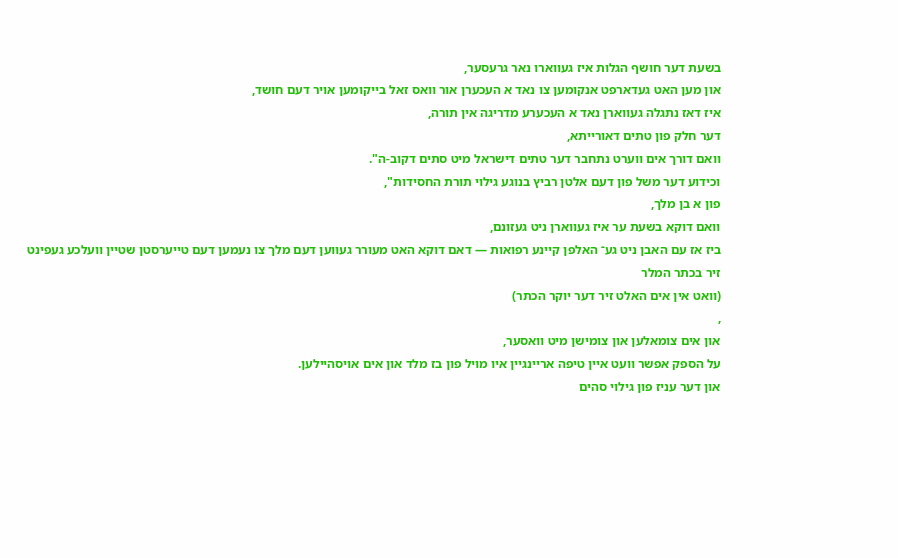בשעת דער חושף הגלות איז געווארו נאר גרעסער,
און מען האט געדארפט אנקומען צו נאד א העכערן אור וואס זאל בייקומען אויר דעם חושד,
איז דאז נתגלה געווארן נאד א העכערע מדריגה אין תורה,
דער חלק פון טתים דאורייתא,
וואם דורך אים ווערט נתחבר דער טתים דישראל מיט סתים דקוב-ה".
וכידוע דער משל פון דעם אלטן רביץ בנוגע גילוי תורת החסידות",
פון א בן מלך,
וואם דוקא בשעת ער איז געווארן ניט געזונם,
ביז אז עם האבן ניט גע־ האלפן קיינע רפואות — דאם דוקא האט מעורר געווען דעם מלך צו נעמען דעם טייערסטן שטיין וועלכע געפינט זיר בכתר המלר
(וואט אין אים האלט זיר דער יוקר הכתר)
,
און אים צומאלען און צומישן מיט וואסער,
על הספק אפשר וועט איין טיפה אריינגיין איו מויל פון בז מלד און אים אויסהיילען.
און דער עניז פון גילוי סהים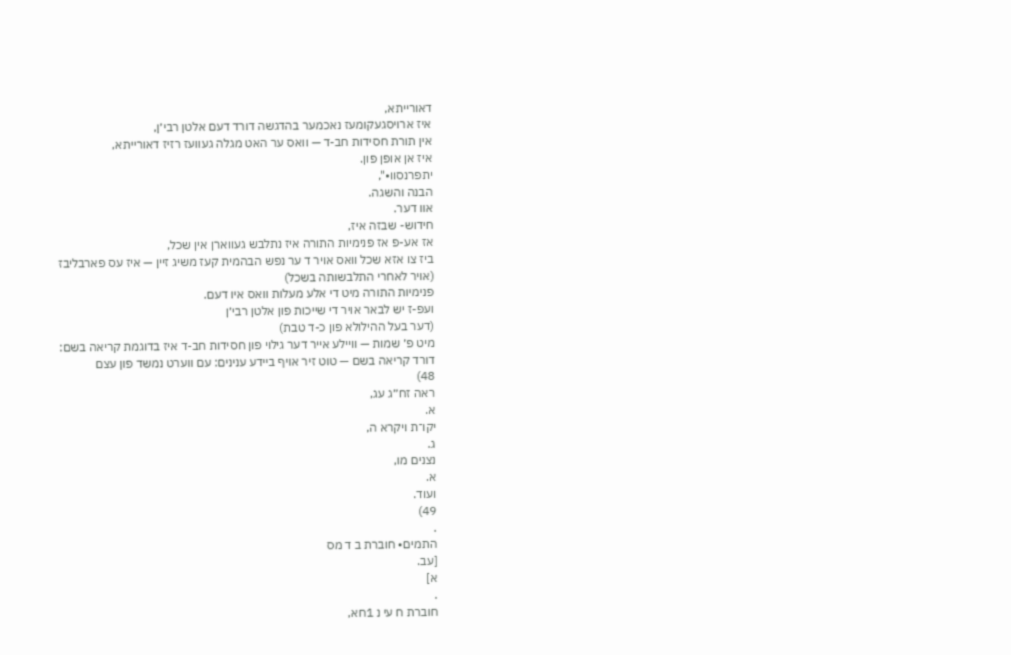דאורייתא,
איז ארויסגעקומעז נאכמער בהדגשה דורד דעם אלטן רבי׳ן,
אין תורת חסידות חב-ד — וואס ער האט מגלה געוועז רזיז דאורייתא,
איז אן אופן פון.
יתפרנסוו•",
הבנה והשגה.
אוו דער.
חידוש- שבזה איז,
אז אע-פ אז פנימיות התורה איז נתלבש געווארן אין שכל,
ביז צו אזא שכל וואס אויר ד ער נפש הבהמית קעז משיג זיין — איז עס פארבליבז
(אויר לאחרי התלבשותה בשכל)
פנימיות התורה מיט די אלע מעלות וואס איו דעם.
ועפ-ז יש לבאר אויר די שייכות פון אלטן רבי׳ן
(דער בעל ההילולא פון כ-ד טבת)
מיט פ׳ שמות — וויילע אייר דער גילוי פון חסידות חב-ד איז בדוגמת קריאה בשם:
דורד קריאה בשם — טוט זיר אויף ביידע ענינים: עם ווערט נמשד פון עצם
48)
ראה זח״ג עג,
א.
יקו־ת ויקרא ה,
ג.
נצנים מו,
א.
ועוד.
49)
.
התמים• חוברת ב ד מס
[עב.
א]
.
חוברת ח עי נ 1חא,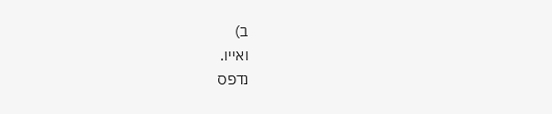ב)
ואייו.
נדפס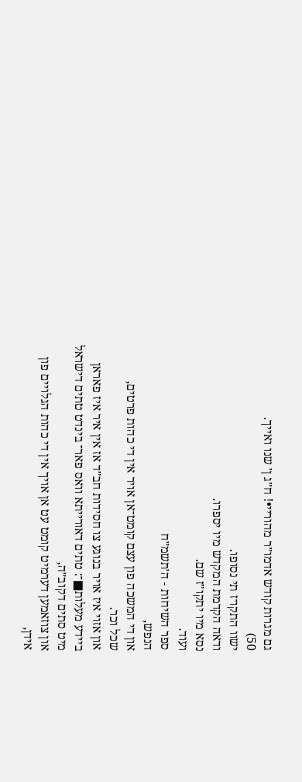גם מגרות קודש אדמו״ר מהוריי•! ח״ג ן׳ שנו ואייך.
50)
ישוו התקו־ז תי נסופו.
ודאה הקדמת המקדש מיו יספרו.
נסא מיו יתקו״ז שם.
ועוד.
ספר השיחות - ה׳תשמ״ח
הנפש,
און די המשכה פון עצם קומט־אן אויר אין די כהות פרטים,
שכל וכר.
און אזוי איז אויר בנוגע צו חסידות חב״ד אז אין איר איז פאראן ביידע מעלות■־: טתים דאורייתא וואס פאר־ בינדט טתים דישראל מיט סתים דקוב״ה,
און צוזאמען דערמיט קומט עט אן אויך אין די כהות הגלויים פון אידן,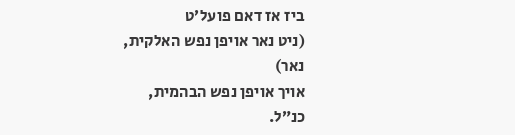ביז אז דאם פועל׳ט
(ניט נאר אויפן נפש האלקית,
נאר)
אויך אויפן נפש הבהמית,
כנ״ל.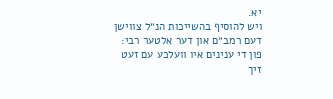יא.
ויש להוסיף בהשייכות הנ״ל צווישן דעם רמב״ם און דער אלטער רבי:
פון די ענינים איו וועלכע עם זעט זיך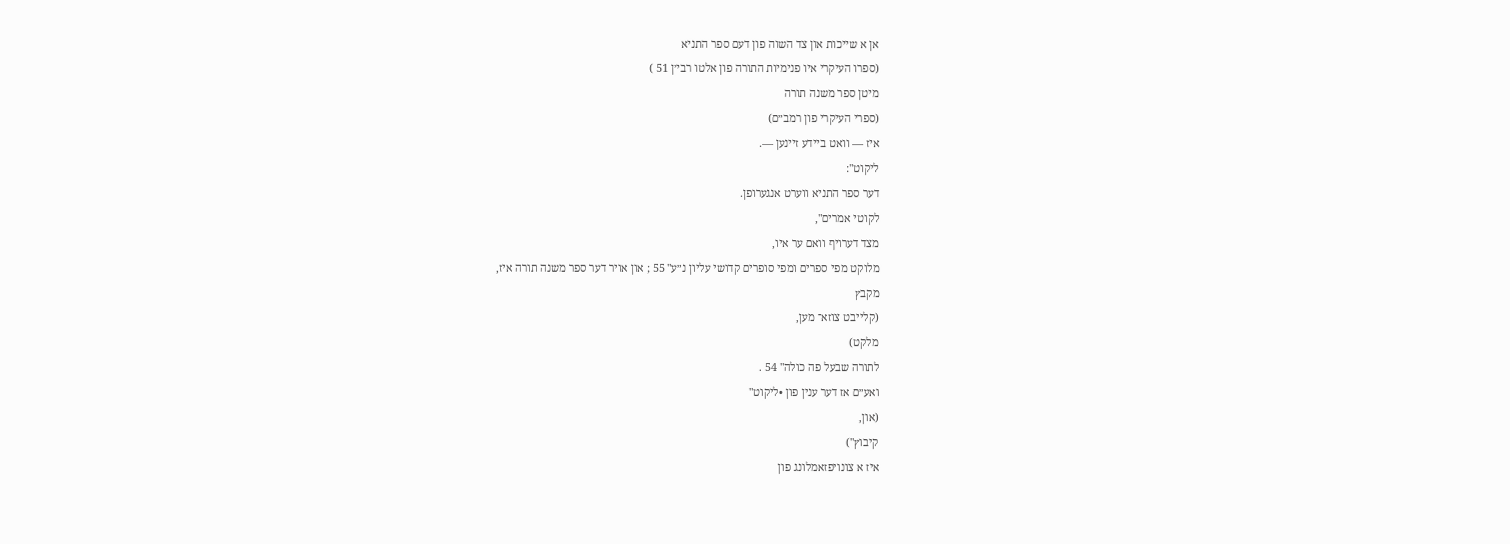אן א שייכות און צד השוה פון דעם ספר התניא
(ספרו העיקרי איו פנימיות התורה פון אלטו רבי׳ן 51 )
מיטן ספר משנה תורה
(ספרי העיקרי פון רמב״ם)
איז — וואט ביידע זיינען —.
ליקוט":
דער ספר התניא ווערט אנגערופן.
לקוטי אמרים",
מצד דערויף וואם ער איו,
מלוקט מפי ספרים ומפי סופרים קדושי עליון נ״ע" 55 ; און אויר דער ספר משנה תורה איז,
מקבץ
(קלייבט צוזא־ מען,
מלקט)
לתורה שבעל פה כולה" 54 .
ואע״ם אז דער ענין פון •ליקוט"
(און,
קיבוץ")
איז א צונויפזאמלונג פון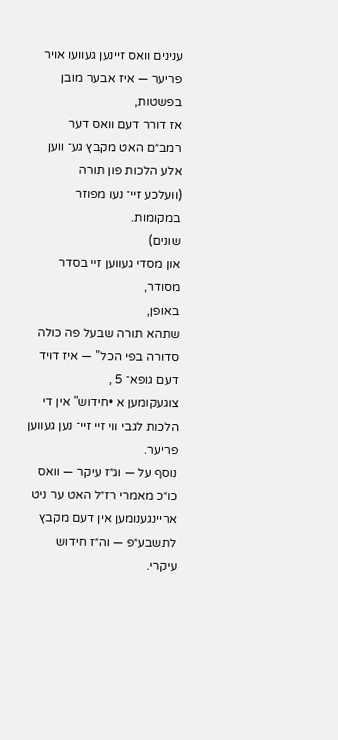ענינים וואס זיינען געוועו אויר פריער — איז אבער מובן בפשטות,
אז דורר דעם וואס דער רמב״ם האט מקבץ גע־ ווען אלע הלכות פון תורה
(וועלכע זיי־ נעו מפוזר במקומות.
שונים)
און מסדי געווען זיי בסדר מסודר,
באופן,
שתהא תורה שבעל פה כולה סדורה בפי הכל" — איז דויד דעם גופא־ 5 ,
צוגעקומען א •חידוש" אין די הלכות לגבי ווי זיי זיי־ נען געווען פריער.
נוסף על — וג״ז עיקר — וואס כו״כ מאמרי רז״ל האט ער ניט אריינגענומען אין דעם מקבץ לתשבע״פ — וה״ז חידוש עיקרי.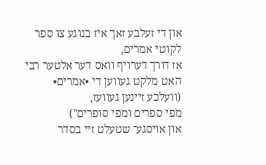און די זעלבע זאך איז בנוגע צו ספר לקוטי אמרים,
אז דורך דערויף וואס דער אלטער רבי האט מלקט געווען די •אמרים•
(וועלכע זיינען געוועז,
מפי ספרים ומפי סופרים")
און אויסגע־ שטעלט זיי בסדר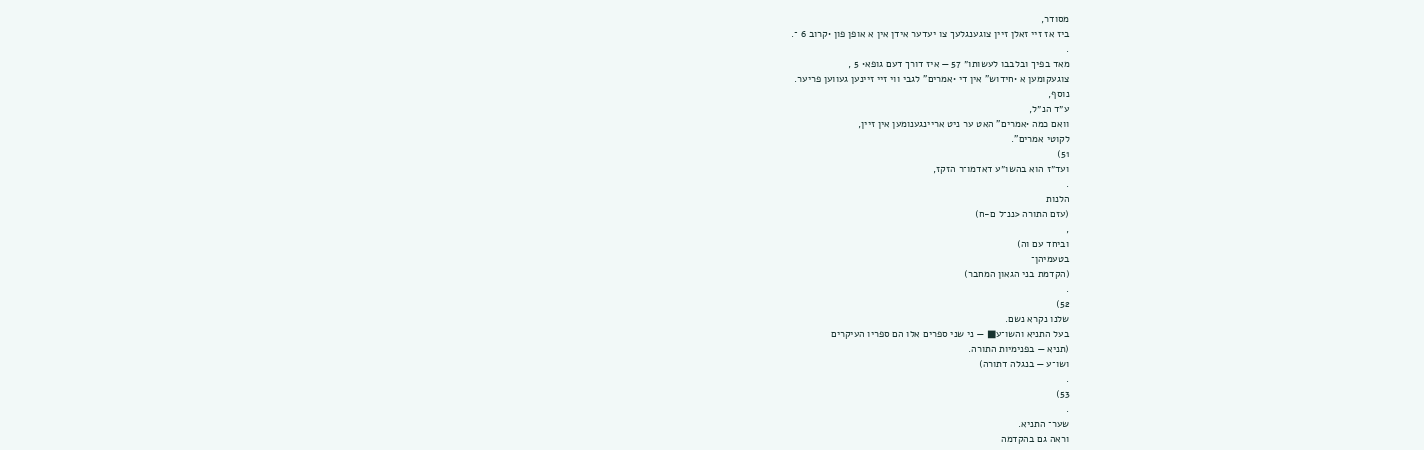מסודר,
ביז אז זיי זאלן זיין צוגענגלעך צו יעדער אידן אין א אופן פון •קרוב 6 ־.
.
מאד בפיך ובלבבו לעשותו״ 57 — איז דורך דעם גופא• 5 ,
צוגעקומען א •חידוש" אין די •אמרים" לגבי ווי זיי זיינען געווען פריער.
נוסף,
ע״ד הנ״ל,
וואם כמה •אמרים" האט ער ניט אריינגענומען אין זיין,
לקוטי אמרים".
51)
ועד״ז הוא בהשו״ע דאדמו־ר הזקז,
.
הלנות
(עזם התורה <ננ־ל ם-ח)
,
וביחד עם וה)
בטעמיהן־
(הקדמת בני הגאון המחבר)
.
52)
שלנו נקרא נשם.
בעל התניא והשו־ע■ — ני שני ספרים אלו הם ספריו העיקרים
(תניא — בפנימיות התורה.
ושו־ע — בנגלה דתורה)
.
53)
.
שער־ התניא.
וראה גם בהקדמה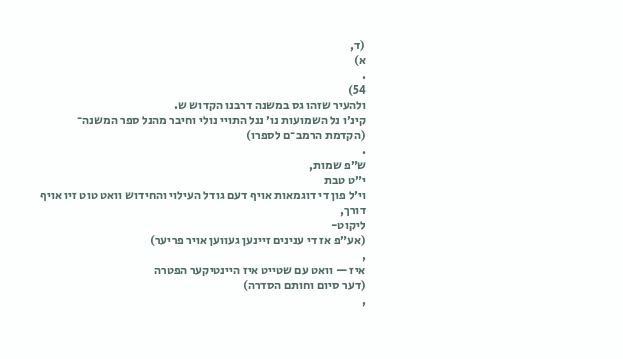(ד,
א)
.
54)
ולהעיר שזהו גס במשנה דרבנו הקדוש ש.
קינ׳ו נל השמועות נו׳ ננל התויי נולי וחיבר מהנל ספר המשנה־
(הקדמת הרמב־ם לספרו)
.
ש״פ שמות,
י״ט טבת
וי׳ל פון די דוגמאות אויף דעם גודל העילוי והחידוש וואט טוט זיו אויף דורך,
ליקוט-
(אע״פ אז די ענינים זיינען געווען אויר פריער)
,
איז — וואט עם שטייט איז היינטיקער הפטרה
(דער סיום וחותם הסדרה)
,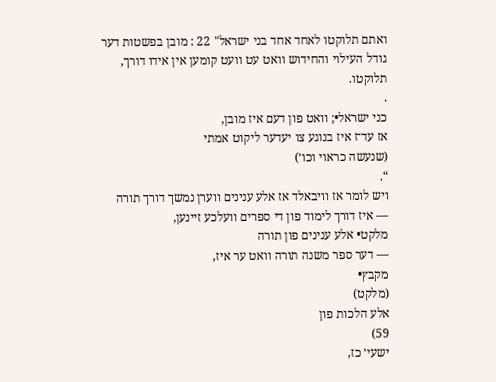ואתם תלוקטו לאחד אחד בני ישראל" 22 : מובן בפשטות דער גודל העילוי והחידוש וואט עט וועט קומען אין אידו דורך,
תלוקטו.
.
כני ישראל•; וואט פון דעם איז מובן,
אז עד־ז איז בנוגע צו יעדער ליקוט אמתי
(שנעשה כראוי וכו׳)
“.
ויש לומר אז וויבאלד אז אלע ענינים ווערן נמשך דורך תורה — איז דורך לימוד פון די ספרים וועלכע זיינען,
מלקט• אלע ענינים פון תורה
— דער ספר משנה תורה וואט ער איז,
מקבץ•
(מלקט)
אלע הלכות פון
59)
ישעי׳ כז,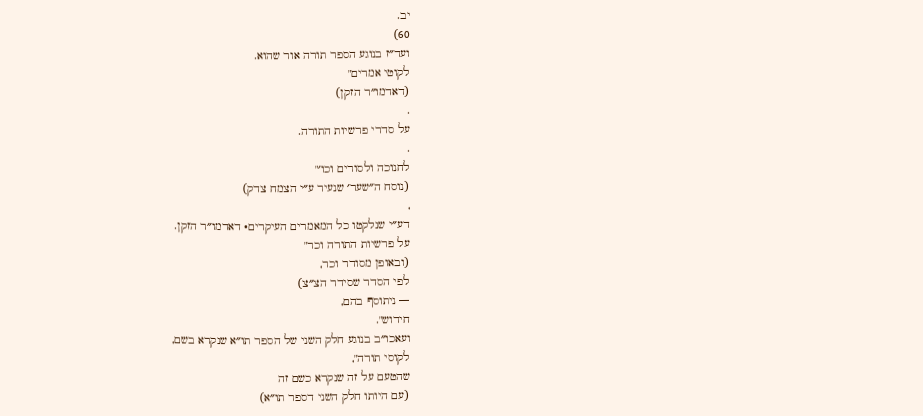יב.
60)
ועד״ז בנוגע הספר תורה אור שהוא.
לקוטי אמרים"
(דאדמו״ר הזקן)
.
על סדרי פרשיות התורה.
.
לחנוכה ולסורים וכו׳"
(נוסח ה״שער׳ שנעיר ע״י הצמח צדק)
,
דע״י שנלקטו כל המאמרים העיקרים• דאדמו״ר הזקן.
על פרשיות התורה וכר"
(ובאופן מסודר וכר,
לפי הסדר שסידר הצ״צ)
— ניתוסף בהם,
חידוש".
ועאכו״ב בנוגע חלק השני של הספר תו״א שנקרא בשם,
לקוסי תורה",
שהטעם על זה שנקרא כשם זה
(עם היותו חלק השני דספר תו״א)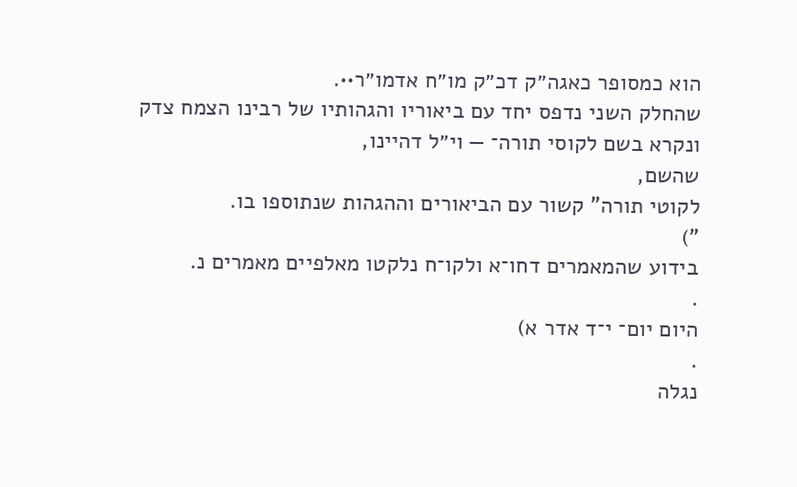הוא כמסופר כאגה״ק דכ״ק מו״ח אדמו״ר••.
שהחלק השני נדפס יחד עם ביאוריו והגהותיו של רבינו הצמח צדק ונקרא בשם לקוסי תורה־ — וי״ל דהיינו,
שהשם,
לקוטי תורה" קשור עם הביאורים וההגהות שנתוספו בו.
")
בידוע שהמאמרים דחו־א ולקו־ח נלקטו מאלפיים מאמרים נ.
.
היום יום־ י־ד אדר א)
.
נגלה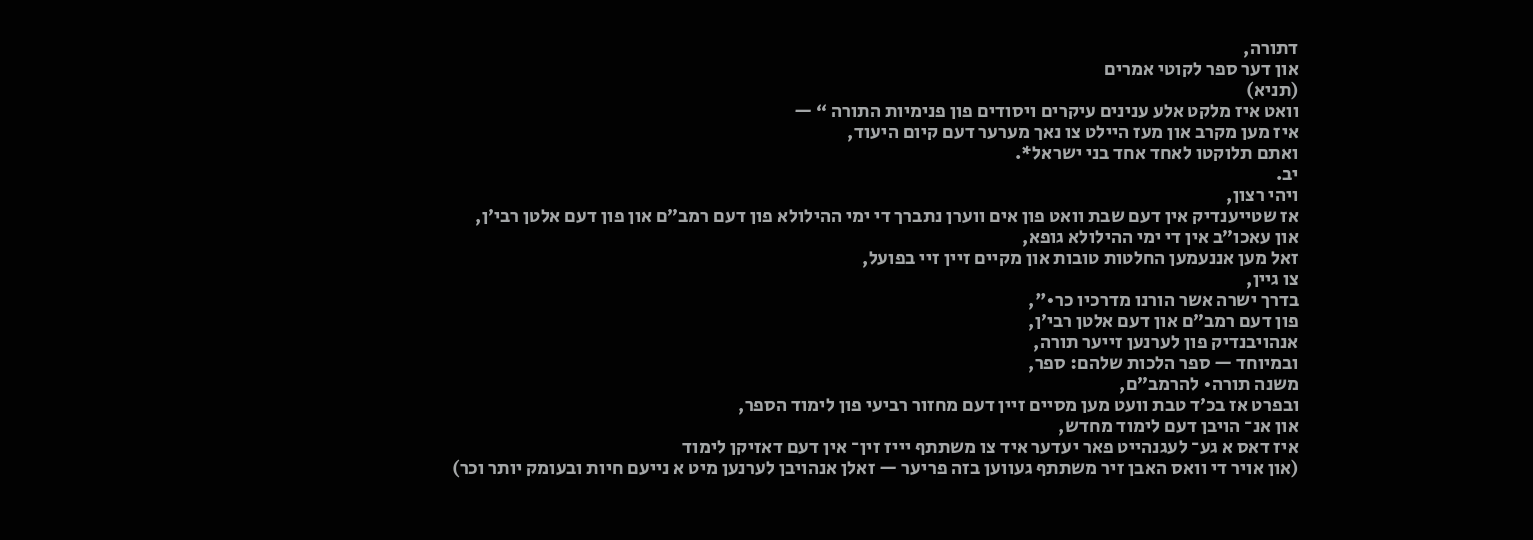דתורה,
און דער ספר לקוטי אמרים
(תניא)
וואט איז מלקט אלע ענינים עיקרים ויסודים פון פנימיות התורה “ —
איז מען מקרב און מעז היילט צו נאך מערער דעם קיום היעוד,
ואתם תלוקטו לאחד אחד בני ישראל*.
יב.
ויהי רצון,
אז שטייענדיק אין דעם שבת וואט פון אים ווערן נתברך די ימי ההילולא פון דעם רמב״ם און פון דעם אלטן רבי׳ן,
און עאכו״ב אין די ימי ההילולא גופא,
זאל מען אננעמען החלטות טובות און מקיים זיין זיי בפועל,
צו גיין,
בדרך ישרה אשר הורנו מדרכיו כר•",
פון דעם רמב״ם און דעם אלטן רבי׳ן,
אנהויבנדיק פון לערנען זייער תורה,
ובמיוחד — ספר הלכות שלהם: ספר,
משנה תורה• להרמב״ם,
ובפרט אז בכ׳ד טבת וועט מען מסיים זיין דעם מחזור רביעי פון לימוד הספר,
און אנ־ הויבן דעם לימוד מחדש,
איז דאס א גע־ לעגנהייט פאר יעדער איד צו משתתף יייז זין־ אין דעם דאזיקן לימוד
(און אויר די וואס האבן זיר משתתף געווען בזה פריער — זאלן אנהויבן לערנען מיט א נייעם חיות ובעומק יותר וכר)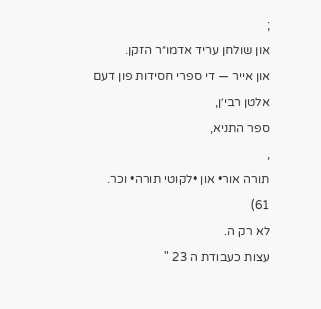;
און שולחן עריד אדמו״ר הזקן.
און אייר — די ספרי חסידות פון דעם אלטן רבי׳ן,
ספר התניא,
,
תורה אור• און •לקוטי תורה• וכר.
61)
לא רק ה.
עצות כעבודת ה 23 "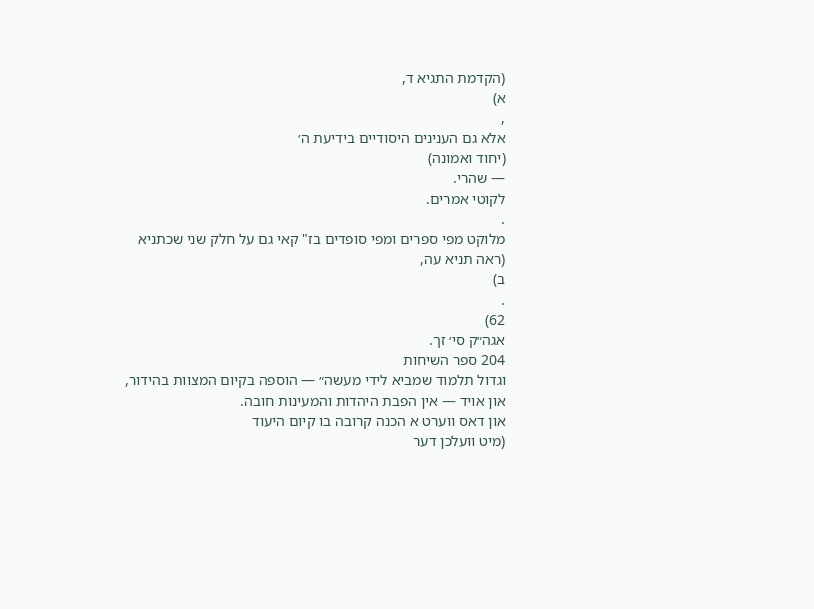(הקדמת התגיא ד,
א)
,
אלא גם הענינים היסודיים בידיעת ה׳
(יחוד ואמונה)
— שהרי.
לקוטי אמרים.
.
מלוקט מפי ספרים ומפי סופדים בז" קאי גם על חלק שני שכתניא
(ראה תניא עה,
ב)
.
62)
אגה״ק סי׳ זך.
204 ספר השיחות
וגדול תלמוד שמביא לידי מעשה״ — הוספה בקיום המצוות בהידור,
און אויד — אין הפבת היהדות והמעינות חובה.
און דאס ווערט א הכנה קרובה בו קיום היעוד
(מיט וועלכן דער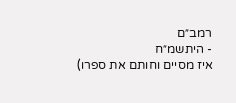רמב״ם
- היתשמ״ח
איז מסיים וחותם את ספרו)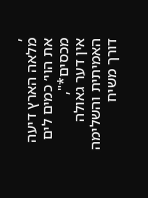,
מלאה הארץ דיעה את הוי׳ כמים לים מכסים*",
אין דער גאולה האמיתית והשלימה דורך משיח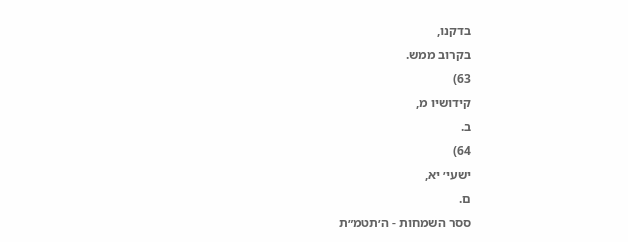בדקנו,
בקרוב ממש.
63)
קידושיו מ,
ב.
64)
ישעי׳ יא,
ם.
ססר השמחות - ה׳תטמ״ת